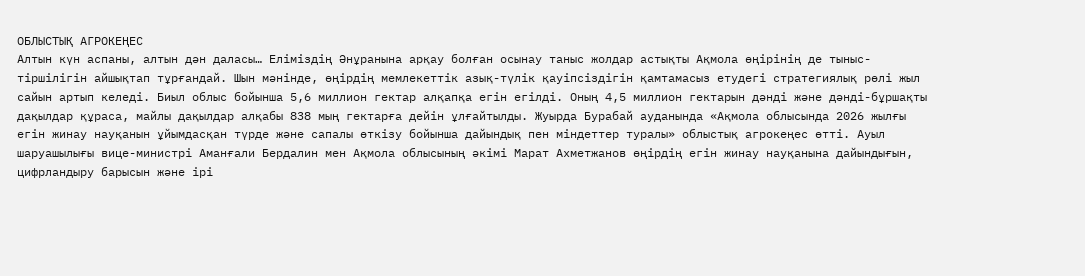ОБЛЫСТЫҚ АГРОКЕҢЕС
Алтын күн аспаны, алтын дән даласы… Еліміздің Әнұранына арқау болған осынау таныс жолдар астықты Ақмола өңірінің де тыныс-тіршілігін айшықтап тұрғандай. Шын мәнінде, өңірдің мемлекеттік азық-түлік қауіпсіздігін қамтамасыз етудегі стратегиялық рөлі жыл сайын артып келеді. Биыл облыс бойынша 5,6 миллион гектар алқапқа егін егілді. Оның 4,5 миллион гектарын дәнді және дәнді-бұршақты дақылдар құраса, майлы дақылдар алқабы 838 мың гектарға дейін ұлғайтылды. Жуырда Бурабай ауданында «Ақмола облысында 2026 жылғы егін жинау науқанын ұйымдасқан түрде және сапалы өткізу бойынша дайындық пен міндеттер туралы» облыстық агрокеңес өтті. Ауыл шаруашылығы вице-министрі Аманғали Бердалин мен Ақмола облысының әкімі Марат Ахметжанов өңірдің егін жинау науқанына дайындығын, цифрландыру барысын және ірі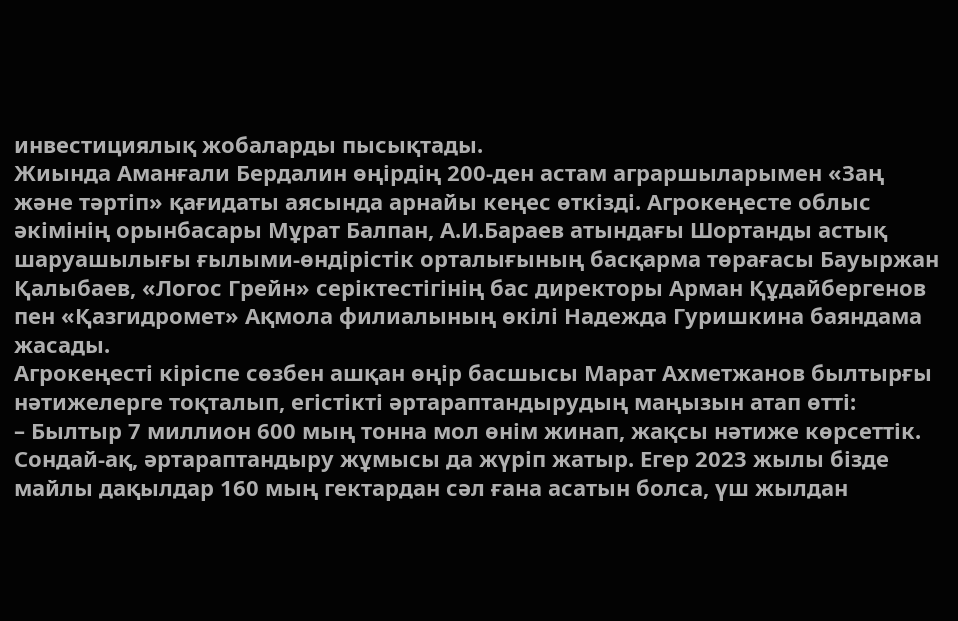инвестициялық жобаларды пысықтады.
Жиында Аманғали Бердалин өңірдің 200-ден астам аграршыларымен «Заң және тәртіп» қағидаты аясында арнайы кеңес өткізді. Агрокеңесте облыс әкімінің орынбасары Мұрат Балпан, А.И.Бараев атындағы Шортанды астық шаруашылығы ғылыми-өндірістік орталығының басқарма төрағасы Бауыржан Қалыбаев, «Логос Грейн» серіктестігінің бас директоры Арман Құдайбергенов пен «Қазгидромет» Ақмола филиалының өкілі Надежда Гуришкина баяндама жасады.
Агрокеңесті кіріспе сөзбен ашқан өңір басшысы Марат Ахметжанов былтырғы нәтижелерге тоқталып, егістікті әртараптандырудың маңызын атап өтті:
– Былтыр 7 миллион 600 мың тонна мол өнім жинап, жақсы нәтиже көрсеттік. Сондай-ақ, әртараптандыру жұмысы да жүріп жатыр. Егер 2023 жылы бізде майлы дақылдар 160 мың гектардан сәл ғана асатын болса, үш жылдан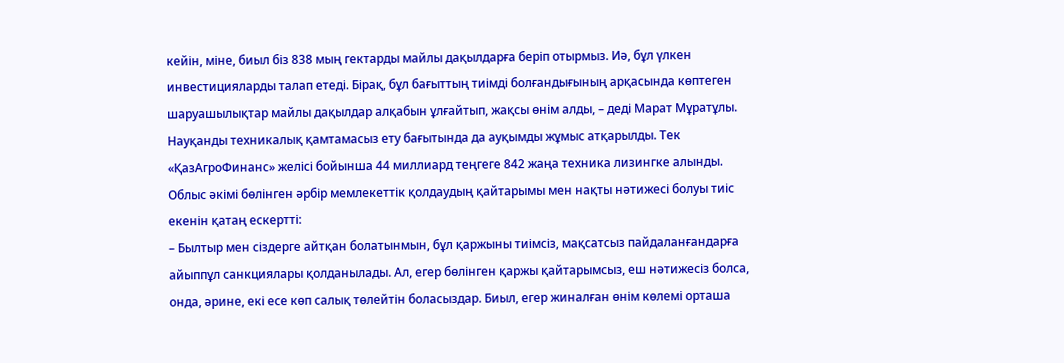кейін, міне, биыл біз 838 мың гектарды майлы дақылдарға беріп отырмыз. Иә, бұл үлкен инвестицияларды талап етеді. Бірақ, бұл бағыттың тиімді болғандығының арқасында көптеген шаруашылықтар майлы дақылдар алқабын ұлғайтып, жақсы өнім алды, – деді Марат Мұратұлы.
Науқанды техникалық қамтамасыз ету бағытында да ауқымды жұмыс атқарылды. Тек «ҚазАгроФинанс» желісі бойынша 44 миллиард теңгеге 842 жаңа техника лизингке алынды. Облыс әкімі бөлінген әрбір мемлекеттік қолдаудың қайтарымы мен нақты нәтижесі болуы тиіс екенін қатаң ескертті:
– Былтыр мен сіздерге айтқан болатынмын, бұл қаржыны тиімсіз, мақсатсыз пайдаланғандарға айыппұл санкциялары қолданылады. Ал, егер бөлінген қаржы қайтарымсыз, еш нәтижесіз болса, онда, әрине, екі есе көп салық төлейтін боласыздар. Биыл, егер жиналған өнім көлемі орташа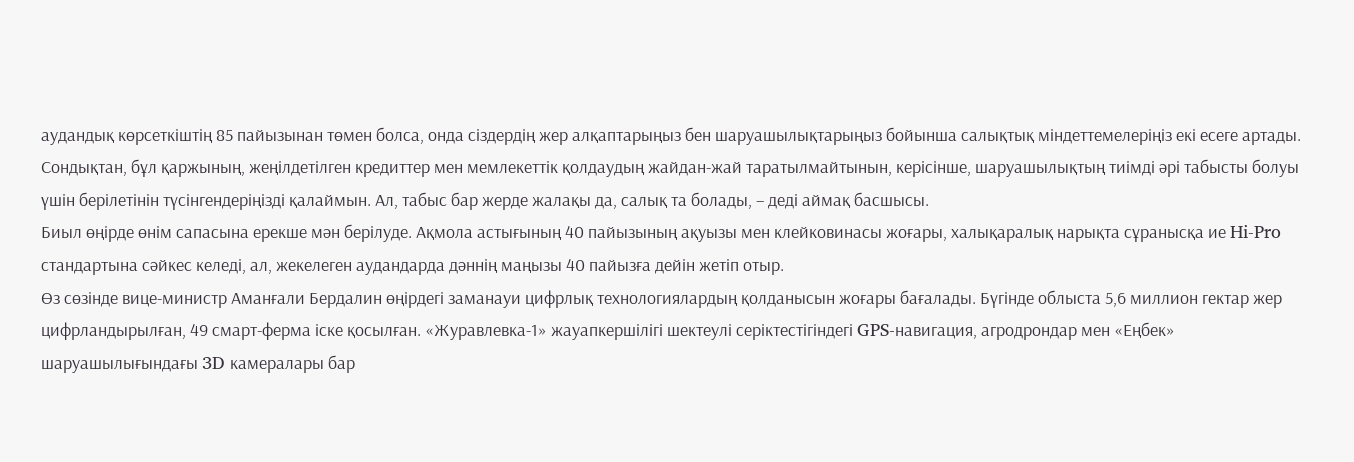аудандық көрсеткіштің 85 пайызынан төмен болса, онда сіздердің жер алқаптарыңыз бен шаруашылықтарыңыз бойынша салықтық міндеттемелеріңіз екі есеге артады. Сондықтан, бұл қаржының, жеңілдетілген кредиттер мен мемлекеттік қолдаудың жайдан-жай таратылмайтынын, керісінше, шаруашылықтың тиімді әрі табысты болуы үшін берілетінін түсінгендеріңізді қалаймын. Ал, табыс бар жерде жалақы да, салық та болады, – деді аймақ басшысы.
Биыл өңірде өнім сапасына ерекше мән берілуде. Ақмола астығының 40 пайызының ақуызы мен клейковинасы жоғары, халықаралық нарықта сұранысқа ие Hi-Pro стандартына сәйкес келеді, ал, жекелеген аудандарда дәннің маңызы 40 пайызға дейін жетіп отыр.
Өз сөзінде вице-министр Аманғали Бердалин өңірдегі заманауи цифрлық технологиялардың қолданысын жоғары бағалады. Бүгінде облыста 5,6 миллион гектар жер цифрландырылған, 49 смарт-ферма іске қосылған. «Журавлевка-1» жауапкершілігі шектеулі серіктестігіндегі GPS-навигация, агродрондар мен «Еңбек» шаруашылығындағы 3D камералары бар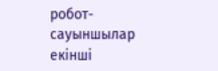робот-сауыншылар екінші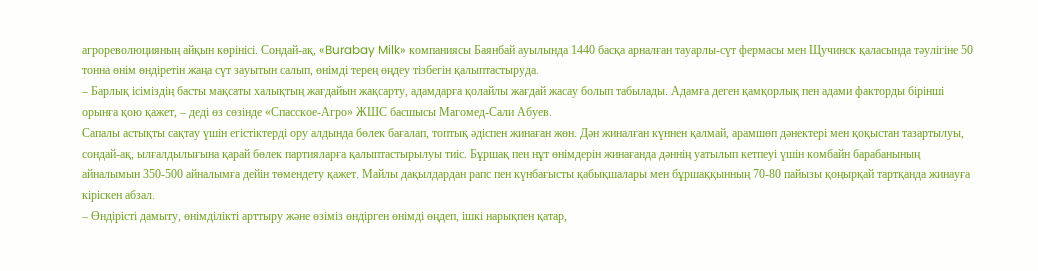агрореволюцияның айқын көрінісі. Сондай-ақ, «Burabay Milk» компаниясы Баянбай ауылында 1440 басқа арналған тауарлы-сүт фермасы мен Щучинск қаласында тәулігіне 50 тонна өнім өндіретін жаңа сүт зауытын салып, өнімді терең өңдеу тізбегін қалыптастыруда.
– Барлық ісіміздің басты мақсаты халықтың жағдайын жақсарту, адамдарға қолайлы жағдай жасау болып табылады. Адамға деген қамқорлық пен адами факторды бірінші орынға қою қажет, – деді өз сөзінде «Спасское-Агро» ЖШС басшысы Магомед-Сали Абуев.
Сапалы астықты сақтау үшін егістіктерді ору алдында бөлек бағалап, топтық әдіспен жинаған жөн. Дән жиналған күннен қалмай, арамшөп дәнектері мен қоқыстан тазартылуы, сондай-ақ, ылғалдылығына қарай бөлек партияларға қалыптастырылуы тиіс. Бұршақ пен нұт өнімдерін жинағанда дәннің уатылып кетпеуі үшін комбайн барабанының айналымын 350-500 айналымға дейін төмендету қажет. Майлы дақылдардан рапс пен күнбағысты қабықшалары мен бұршаққынның 70-80 пайызы қоңырқай тартқанда жинауға кіріскен абзал.
– Өндірісті дамыту, өнімділікті арттыру және өзіміз өндірген өнімді өңдеп, ішкі нарықпен қатар,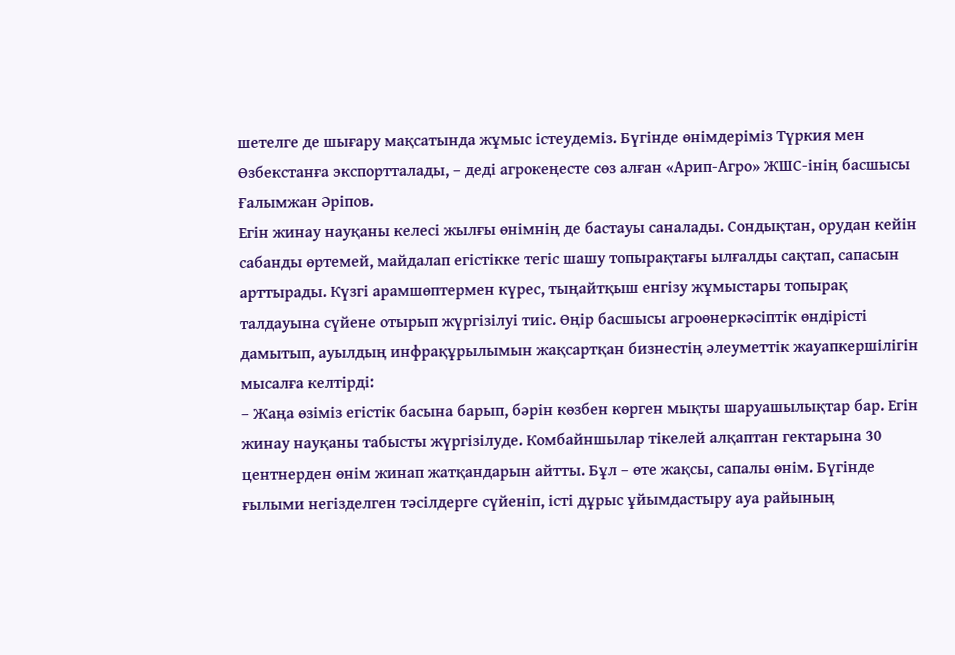шетелге де шығару мақсатында жұмыс істеудеміз. Бүгінде өнімдеріміз Түркия мен Өзбекстанға экспортталады, – деді агрокеңесте сөз алған «Арип-Агро» ЖШС-інің басшысы Ғалымжан Әріпов.
Егін жинау науқаны келесі жылғы өнімнің де бастауы саналады. Сондықтан, орудан кейін сабанды өртемей, майдалап егістікке тегіс шашу топырақтағы ылғалды сақтап, сапасын арттырады. Күзгі арамшөптермен күрес, тыңайтқыш енгізу жұмыстары топырақ талдауына сүйене отырып жүргізілуі тиіс. Өңір басшысы агроөнеркәсіптік өндірісті дамытып, ауылдың инфрақұрылымын жақсартқан бизнестің әлеуметтік жауапкершілігін мысалға келтірді:
– Жаңа өзіміз егістік басына барып, бәрін көзбен көрген мықты шаруашылықтар бар. Егін жинау науқаны табысты жүргізілуде. Комбайншылар тікелей алқаптан гектарына 30 центнерден өнім жинап жатқандарын айтты. Бұл – өте жақсы, сапалы өнім. Бүгінде ғылыми негізделген тәсілдерге сүйеніп, істі дұрыс ұйымдастыру ауа райының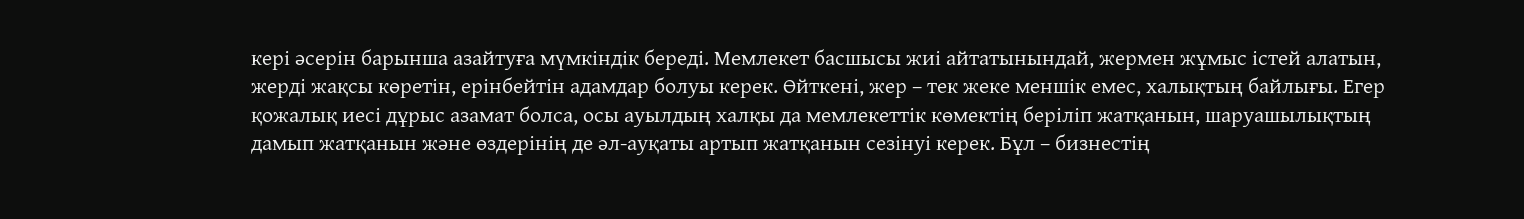кері әсерін барынша азайтуға мүмкіндік береді. Мемлекет басшысы жиі айтатынындай, жермен жұмыс істей алатын, жерді жақсы көретін, ерінбейтін адамдар болуы керек. Өйткені, жер – тек жеке меншік емес, халықтың байлығы. Егер қожалық иесі дұрыс азамат болса, осы ауылдың халқы да мемлекеттік көмектің беріліп жатқанын, шаруашылықтың дамып жатқанын және өздерінің де әл-ауқаты артып жатқанын сезінуі керек. Бұл – бизнестің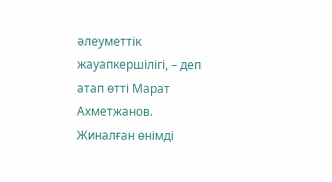әлеуметтік жауапкершілігі, – деп атап өтті Марат Ахметжанов.
Жиналған өнімді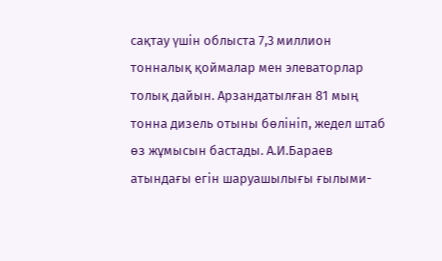сақтау үшін облыста 7,3 миллион тонналық қоймалар мен элеваторлар толық дайын. Арзандатылған 81 мың тонна дизель отыны бөлініп, жедел штаб өз жұмысын бастады. А.И.Бараев атындағы егін шаруашылығы ғылыми-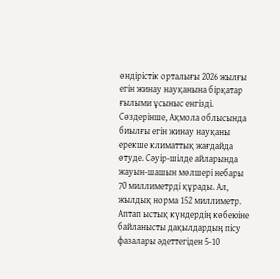өндірістік орталығы 2026 жылғы егін жинау науқанына бірқатар ғылыми ұсыныс енгізді. Сөздерінше, Ақмола облысында биылғы егін жинау науқаны ерекше климаттық жағдайда өтуде. Сәуір-шілде айларында жауын-шашын мөлшері небары 70 миллиметрді құрады. Ал, жылдық норма 152 миллиметр. Аптап ыстық күндердің көбеюіне байланысты дақылдардың пісу фазалары әдеттегіден 5-10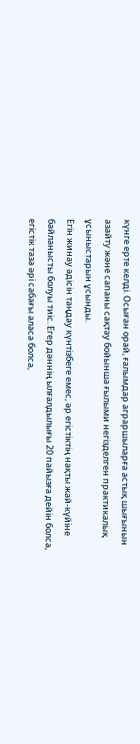күнге ерте келді. Осыған орай, ғалымдар аграршыларға астық шығынын азайту және сапаны сақтау бойынша ғылыми негізделген практикалық ұсыныстарын ұсынды.
Егін жинау әдісін таңдау күнтізбеге емес, әр егістіктің нақты жай-күйіне байланысты болуы тиіс. Егер дәннің ылғалдылығы 20 пайызға дейін болса, егістік таза әрі сабағы аласа болса,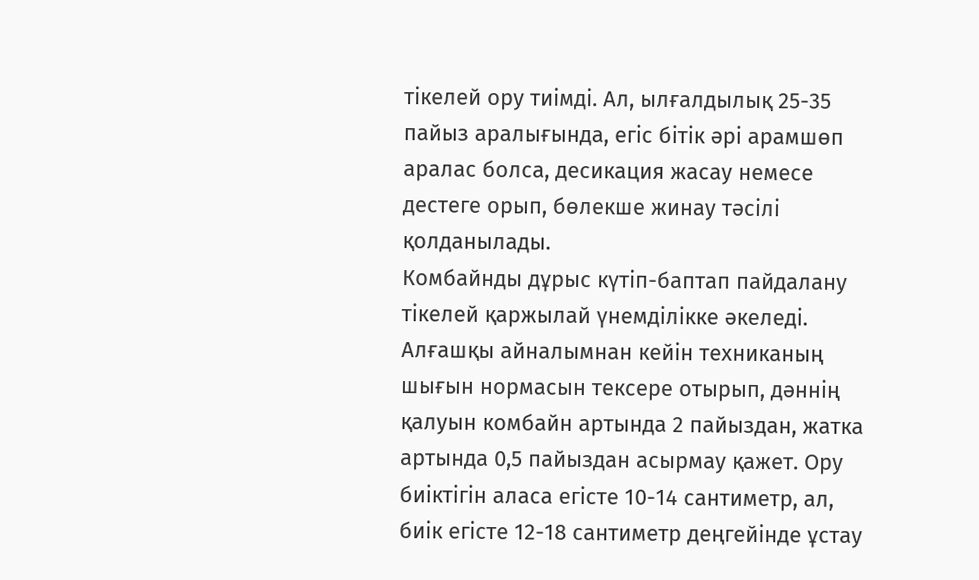тікелей ору тиімді. Ал, ылғалдылық 25-35 пайыз аралығында, егіс бітік әрі арамшөп аралас болса, десикация жасау немесе дестеге орып, бөлекше жинау тәсілі қолданылады.
Комбайнды дұрыс күтіп-баптап пайдалану тікелей қаржылай үнемділікке әкеледі. Алғашқы айналымнан кейін техниканың шығын нормасын тексере отырып, дәннің қалуын комбайн артында 2 пайыздан, жатка артында 0,5 пайыздан асырмау қажет. Ору биіктігін аласа егісте 10-14 сантиметр, ал, биік егісте 12-18 сантиметр деңгейінде ұстау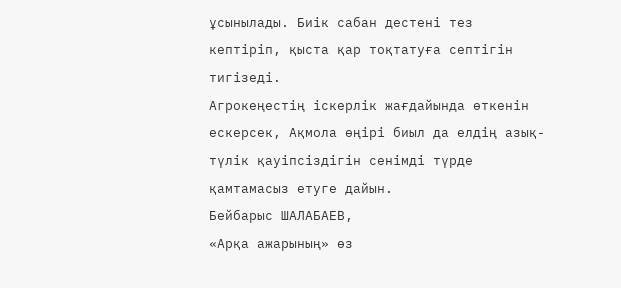ұсынылады. Биік сабан дестені тез кептіріп, қыста қар тоқтатуға септігін тигізеді.
Агрокеңестің іскерлік жағдайында өткенін ескерсек, Ақмола өңірі биыл да елдің азық-түлік қауіпсіздігін сенімді түрде қамтамасыз етуге дайын.
Бейбарыс ШАЛАБАЕВ,
«Арқа ажарының» өз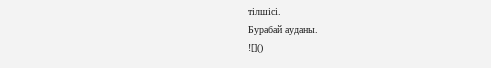тілшісі.
Бурабай ауданы.
![]()